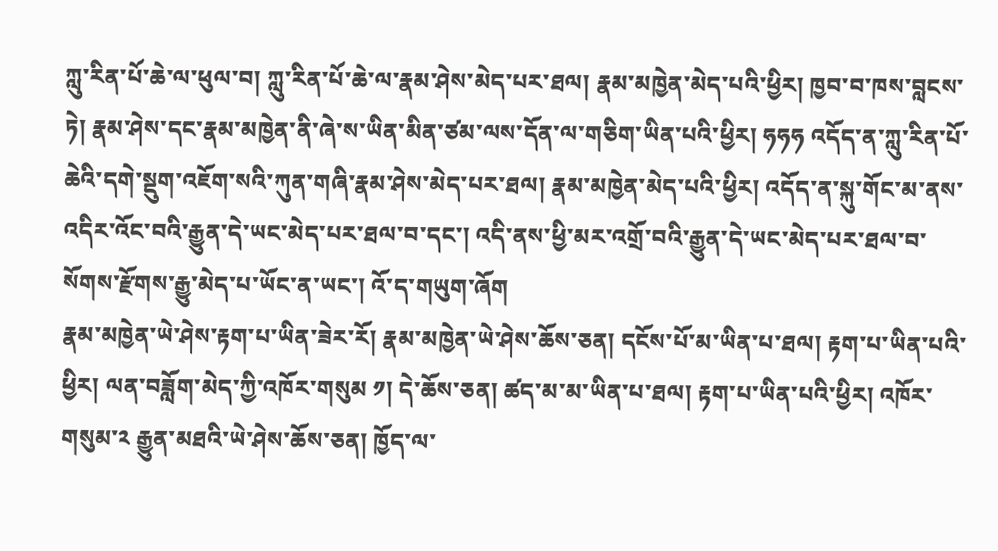ཀླུ་རིན་པོ་ཆེ་ལ་ཕུལ་བ། ཀླུ་རིན་པོ་ཆེ་ལ་རྣམ་ཤེས་མེད་པར་ཐལ། རྣམ་མཁྱེན་མེད་པའི་ཕྱིར། ཁྱབ་བ་ཁས་བླངས་ཏེ། རྣམ་ཤེས་དང་རྣམ་མཁྱེན་ནི་ཞེ་ས་ཡིན་མིན་ཙམ་ལས་དོན་ལ་གཅིག་ཡིན་པའི་ཕྱིར། ཧཧཧ འདོད་ན་ཀླུ་རིན་པོ་ཆེའི་དགེ་སྡུག་འཇོག་སའི་ཀུན་གཞི་རྣམ་ཤེས་མེད་པར་ཐལ། རྣམ་མཁྱེན་མེད་པའི་ཕྱིར། འདོད་ན་སྐུ་གོང་མ་ནས་འདིར་འོང་བའི་རྒྱུན་དེ་ཡང་མེད་པར་ཐལ་བ་དང་། འདི་ནས་ཕྱི་མར་འགྲོ་བའི་རྒྱུན་དེ་ཡང་མེད་པར་ཐལ་བ་སོགས་རྫོགས་རྒྱུ་མེད་པ་ཡོང་ན་ཡང་། འོ་ད་གཡུག་ཞོག
རྣམ་མཁྱེན་ཡེ་ཤེས་རྟག་པ་ཡིན་ཟེར་རོ། རྣམ་མཁྱེན་ཡེ་ཤེས་ཆོས་ཅན། དངོས་པོ་མ་ཡིན་པ་ཐལ། རྟག་པ་ཡིན་པའི་ཕྱིར། ལན་བཟློག་མེད་ཀྱི་འཁོར་གསུམ ༡། དེ་ཆོས་ཅན། ཚད་མ་མ་ཡིན་པ་ཐལ། རྟག་པ་ཡིན་པའི་ཕྱིར། འཁོར་གསུམ་༢ རྒྱུན་མཐའི་ཡེ་ཤེས་ཆོས་ཅན། ཁྱོད་ལ་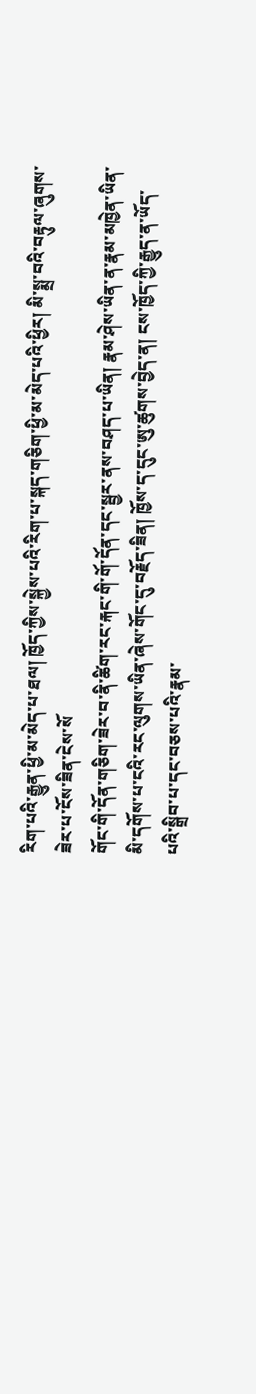རིག་པའི་རྒྱུན་ཕྱི་མ་མེད་པ་ཐལ། ཁྱོད་ཀྱིས་སྐྱེས་པའི་རིག་པ་སྐད་གཅིག་ཕྱི་མ་མེད་པའི་ཕྱིར། མི་སྨྲ་བའི་བརྟུལ་ཞུགས་ཟེར་པ་ངོས་ཟིན་ངེས་སོ
གོང་གི་དོན་གཅིག་ཟེར་བ་ནི་ཚིག་རང་རྐང་གི་གོ་དོན་དང་སྦྱར་ནས་བཤད་པ་ཡིན། རྣམ་ཤེས་ཡིན་ན་རྣམ་མཁྱེན་ཡིན་མི་དགོས་པ་ངའི་རང་ལུགས་ཡིན་ཞེས་གོང་དུ་བརྗོད་ཟིན། ཁྱོས་ད་དུང་ཨུ་ཚུགས་བྱེད་ན། ངས་ཁྱོད་ཀྱི་རྒྱུད་ན་ཡོད་པའི་སྒྲིབ་པ་དང་བཅས་པའི་རྣམ་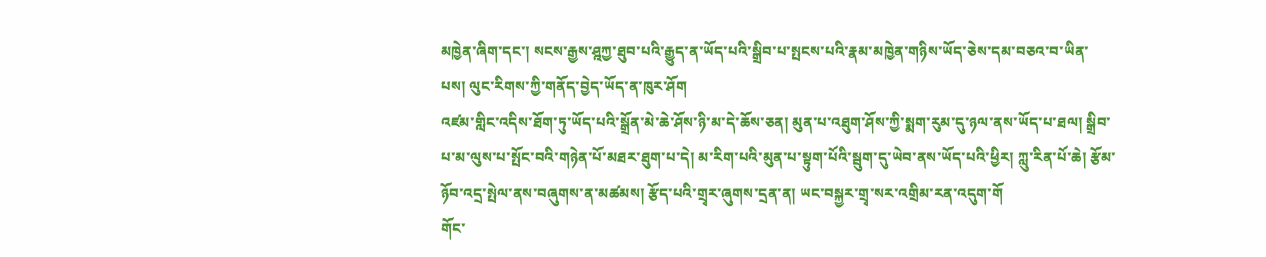མཁྱེན་ཞིག་དང་། སངས་རྒྱས་ཤྰཀྱ་ཐུབ་པའི་རྒྱུད་ན་ཡོད་པའི་སྒྲིབ་པ་སྤངས་པའི་རྣམ་མཁྱེན་གཉིས་ཡོད་ཅེས་དམ་བཅའ་བ་ཡིན་པས། ལུང་རིགས་ཀྱི་གནོད་བྱེད་ཡོད་ན་ཁུར་ཤོག
འཛམ་གླིང་འདིས་ཐོག་ཏུ་ཡོད་པའི་སྒྲོན་མེ་ཆེ་ཤོས་ཉི་མ་དེ་ཆོས་ཅན། མུན་པ་འཐུག་ཤོས་ཀྱི་སྨག་རུམ་དུ་ཉལ་ནས་ཡོད་པ་ཐལ། སྒྲིབ་པ་མ་ལུས་པ་སྤོང་བའི་གཉེན་པོ་མཐར་ཐུག་པ་དེ། མ་རིག་པའི་མུན་པ་སྟུག་པོའི་སྦུག་དུ་ཡེབ་ནས་ཡོད་པའི་ཕྱིར། ཀླུ་རིན་པོ་ཆེ། རྩོམ་ཉོབ་འདྲ་སྤེལ་ནས་བཞུགས་ན་མཚམས། རྩོད་པའི་གྲྭར་ཞུགས་དྲན་ན། ཡང་བསྐྱར་གྲྭ་སར་འགྲིམ་རན་འདུག་གོ
གོང་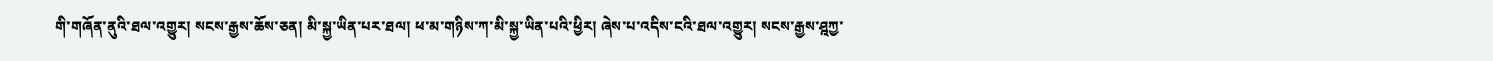གི་གཞོན་ནུའི་ཐལ་འགྱུར། སངས་རྒྱས་ཆོས་ཅན། མི་སྐྱ་ཡིན་པར་ཐལ། ཕ་མ་གཉིས་ཀ་མི་སྐྱ་ཡིན་པའི་ཕྱིར། ཞེས་པ་འདིས་ངའི་ཐལ་འགྱུར། སངས་རྒྱས་ཤྰཀྱ་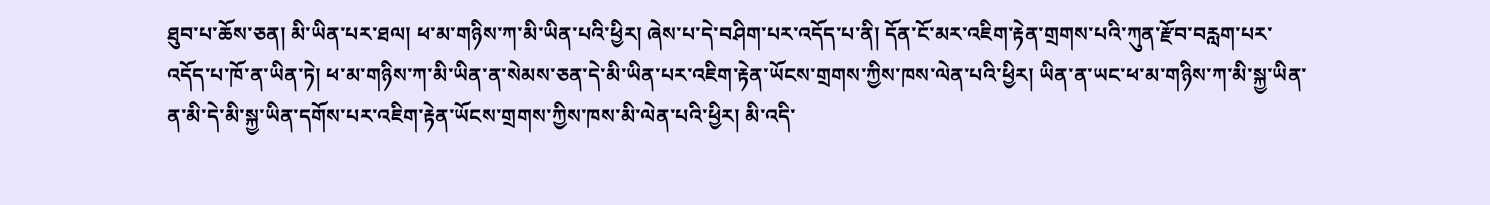ཐུབ་པ་ཆོས་ཅན། མི་ཡིན་པར་ཐལ། ཕ་མ་གཉིས་ཀ་མི་ཡིན་པའི་ཕྱིར། ཞེས་པ་དེ་བཤིག་པར་འདོད་པ་ནི། དོན་ངོ་མར་འཇིག་རྟེན་གྲགས་པའི་ཀུན་རྫོབ་བརླག་པར་འདོད་པ་ཁོ་ན་ཡིན་ཏེ། ཕ་མ་གཉིས་ཀ་མི་ཡིན་ན་སེམས་ཅན་དེ་མི་ཡིན་པར་འཇིག་རྟེན་ཡོངས་གྲགས་ཀྱིས་ཁས་ལེན་པའི་ཕྱིར། ཡིན་ན་ཡང་ཕ་མ་གཉིས་ཀ་མི་སྐྱ་ཡིན་ན་མི་དེ་མི་སྐྱ་ཡིན་དགོས་པར་འཇིག་རྟེན་ཡོངས་གྲགས་ཀྱིས་ཁས་མི་ལེན་པའི་ཕྱིར། མི་འདི་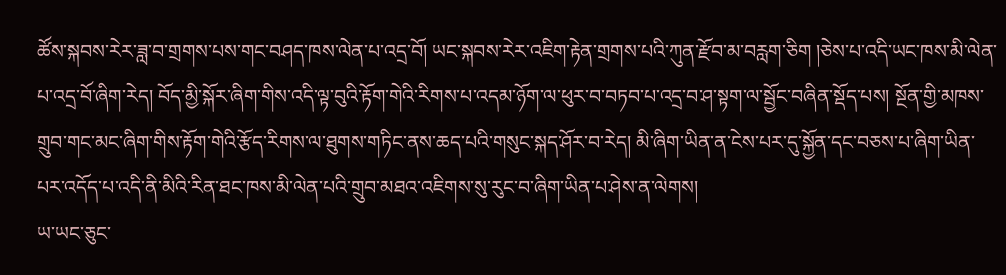ཚོས་སྐབས་རེར་ཟླ་བ་གྲགས་པས་གང་བཤད་ཁས་ལེན་པ་འདྲ་བོ། ཡང་སྐབས་རེར་འཇིག་རྟེན་གྲགས་པའི་ཀུན་རྫོབ་མ་བརླག་ཅིག །ཅེས་པ་འདི་ཡང་ཁས་མི་ལེན་པ་འདྲ་བོ་ཞིག་རེད། བོད་མྱི་སྐོར་ཞིག་གིས་འདི་ལྟ་བུའི་རྟོག་གེའི་རིགས་པ་འདམ་ཉོག་ལ་ཕུར་བ་བཏབ་པ་འདྲ་བ་ཤ་སྟག་ལ་སྦྱོང་བཞིན་སྡོད་པས། སྔོན་གྱི་མཁས་གྲུབ་གང་མང་ཞིག་གིས་རྟོག་གེའི་རྩོད་རིགས་ལ་ཐུགས་གཏིང་ནས་ཆད་པའི་གསུང་སྐད་ཤོར་བ་རེད། མི་ཞིག་ཡིན་ན་ངེས་པར་དུ་སྐྱོན་དང་བཅས་པ་ཞིག་ཡིན་པར་འདོད་པ་འདི་ནི་མིའི་རིན་ཐང་ཁས་མི་ལེན་པའི་གྲུབ་མཐའ་འཇིགས་སུ་རུང་བ་ཞིག་ཡིན་པ་ཤེས་ན་ལེགས།
ཡ་ཡང་ཅུང་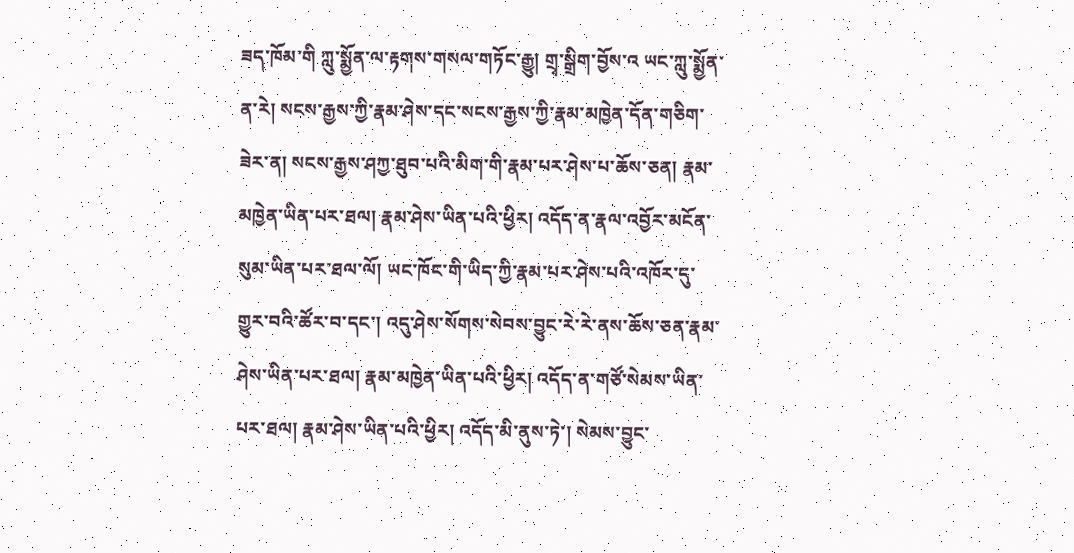ཟད་ཁོམ་གི ཀླུ་སྨྱོན་ལ་རྟགས་གསལ་གཏོང་རྒྱུ། གྲྭ་སྒྲིག་བྱོས་འ ཡང་ཀླུ་སྨྱོན་ན་རེ། སངས་རྒྱས་ཀྱི་རྣམ་ཤེས་དང་སངས་རྒྱས་ཀྱི་རྣམ་མཁྱེན་དོན་གཅིག་ཟེར་ན། སངས་རྒྱས་ཤཀྱ་ཐུབ་པའི་མིག་གི་རྣམ་པར་ཤེས་པ་ཆོས་ཅན། རྣམ་མཁྱེན་ཡིན་པར་ཐལ། རྣམ་ཤེས་ཡིན་པའི་ཕྱིར། འདོད་ན་རྣལ་འབྱོར་མངོན་སུམ་ཡིན་པར་ཐལ་ལོ། ཡང་ཁོང་གི་ཡིད་ཀྱི་རྣམ་པར་ཤེས་པའི་འཁོར་དུ་གྱུར་བའི་ཚོར་བ་དང་། འདུ་ཤེས་སོགས་སེབས་བྱུང་རེ་རེ་ནས་ཆོས་ཅན་རྣམ་ཤེས་ཡིན་པར་ཐལ། རྣམ་མཁྱེན་ཡིན་པའི་ཕྱིར། འདོད་ན་གཙོ་སེམས་ཡིན་པར་ཐལ། རྣམ་ཤེས་ཡིན་པའི་ཕྱིར། འདོད་མི་ནུས་ཏེ་། སེམས་བྱུང་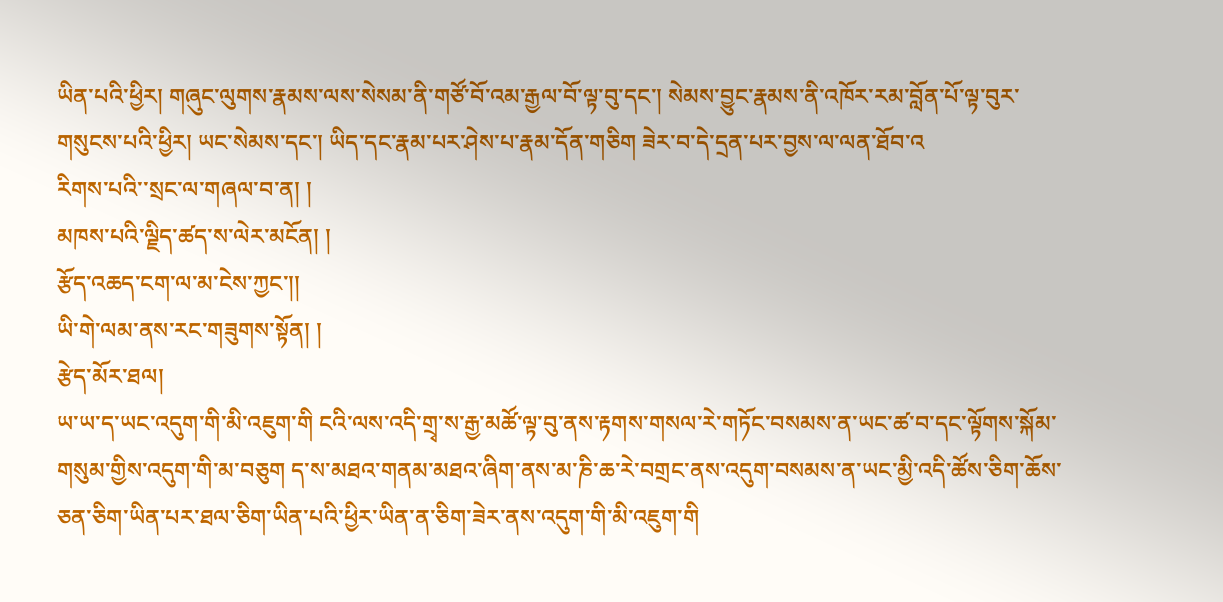ཡིན་པའི་ཕྱིར། གཞུང་ལུགས་རྣམས་ལས་སེསམ་ནི་གཙོ་བོ་འམ་རྒྱལ་བོ་ལྟ་བུ་དང་། སེམས་བྱུང་རྣམས་ནི་འཁོར་རམ་བློན་པོ་ལྟ་བུར་གསུངས་པའི་ཕྱིར། ཡང་སེམས་དང་། ཡིད་དང་རྣམ་པར་ཤེས་པ་རྣམ་དོན་གཅིག ཟེར་བ་དེ་དྲན་པར་བྱས་ལ་ལན་ཐོབ་འ
རིགས་པའི་་སྲང་ལ་གཞལ་བ་ན། །
མཁས་པའི་ལྗིད་ཚད་ས་ལེར་མངོན། །
རྩོད་འཆད་ངག་ལ་མ་ངེས་ཀྱང་།།
ཡི་གེ་ལམ་ནས་རང་གཟུགས་སྟོན། །
རྩེད་མོར་ཐལ།
ཡ་ཡ་ད་ཡང་འདུག་གི་མི་འཇུག་གི ངའི་ལས་འདི་གྲྭ་ས་རྒྱ་མཚོ་ལྟ་བུ་ནས་རྟགས་གསལ་རེ་གཏོང་བསམས་ན་ཡང་ཚ་བ་དང་ལྟོགས་སྐོམ་གསུམ་གྱིས་འདུག་གི་མ་བཅུག ད་ས་མཐའ་གནམ་མཐའ་ཞིག་ནས་མ་ཎི་ཆ་རེ་བགྲང་ནས་འདུག་བསམས་ན་ཡང་མྱི་འདི་ཚོས་ཅིག་ཆོས་ཅན་ཅིག་ཡིན་པར་ཐལ་ཅིག་ཡིན་པའི་ཕྱིར་ཡིན་ན་ཅིག་ཟེར་ནས་འདུག་གི་མི་འཇུག་གི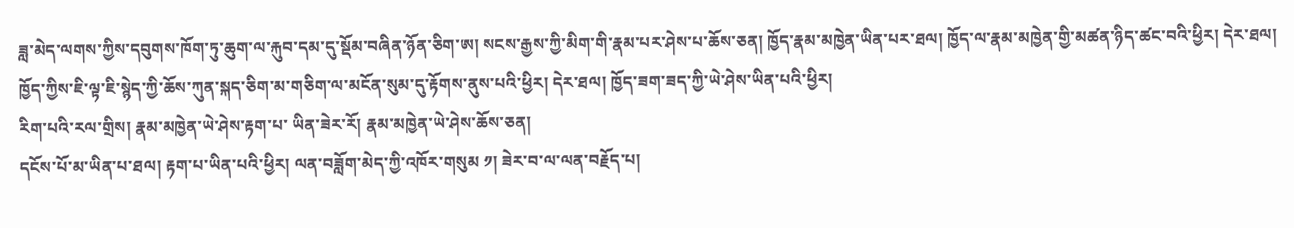ཟླ་མེད་ལགས་ཀྱིས་དབུགས་ཁོག་ཏུ་ཆུག་ལ་རྐུབ་དམ་དུ་སྡོམ་བཞིན་ཉོན་ཅིག་ཨ། སངས་རྒྱས་ཀྱི་མིག་གི་རྣམ་པར་ཤེས་པ་ཆོས་ཅན། ཁྱོད་རྣམ་མཁྱེན་ཡིན་པར་ཐལ། ཁྱོད་ལ་རྣམ་མཁྱེན་གྱི་མཚན་ཉིད་ཚང་བའི་ཕྱིར། དེར་ཐལ། ཁྱོད་ཀྱིས་ཇི་ལྟ་ཇི་སྙེད་ཀྱི་ཆོས་ཀུན་སྐད་ཅིག་མ་གཅིག་ལ་མངོན་སུམ་དུ་རྟོགས་ནུས་པའི་ཕྱིར། དེར་ཐལ། ཁྱོད་ཟག་ཟད་ཀྱི་ཡེ་ཤེས་ཡིན་པའི་ཕྱིར།
རིག་པའི་རལ་གྲིས། རྣམ་མཁྱེན་ཡེ་ཤེས་རྟག་པ་ ཡིན་ཟེར་རོ། རྣམ་མཁྱེན་ཡེ་ཤེས་ཆོས་ཅན།
དངོས་པོ་མ་ཡིན་པ་ཐལ། རྟག་པ་ཡིན་པའི་ཕྱིར། ལན་བཟློག་མེད་ཀྱི་འཁོར་གསུམ ༡། ཟེར་བ་ལ་ལན་བརྗོད་པ།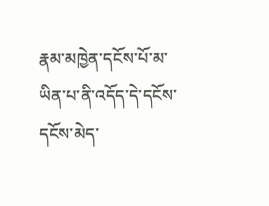རྣམ་མཁྱེན་དངོས་པོ་མ་ཡིན་པ་ནི་འདོད་དེ་དངོས་དངོས་མེད་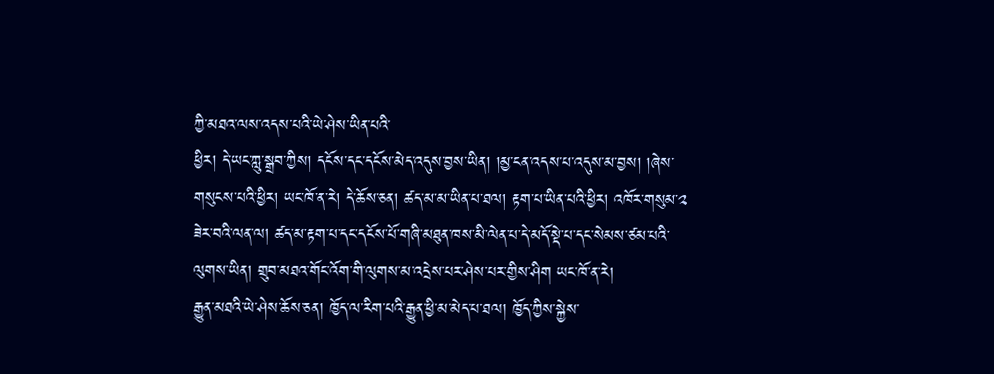ཀྱི་མཐའ་ལས་འདས་པའི་ཡེ་ཤེས་ཡིན་པའི་
ཕྱིར། དེ་ཡང་ཀླུ་སྒྲབ་ཀྱིས། དངོས་དང་དངོས་མེད་འདུས་བྱས་ཡིན། །མྱ་ངན་འདས་པ་འདུས་མ་བྱས། །ཞེས་གསུངས་པའི་ཕྱིར། ཡང་ཁོ་ན་རེ། དེ་ཆོས་ཅན། ཚད་མ་མ་ཡིན་པ་ཐལ། རྟག་པ་ཡིན་པའི་ཕྱིར། འཁོར་གསུམ་༢ ཟེར་བའི་ལན་ལ། ཚད་མ་རྟག་པ་དང་དངོས་པོ་གཞི་མཐུན་ཁས་མི་ལེན་པ་དེ་མདོ་སྡེ་པ་དང་སེམས་ཙམ་པའི་
ལུགས་ཡིན། གྲུབ་མཐའ་གོང་འོག་གི་ལུགས་མ་འདྲེས་པར་ཤེས་པར་གྱིས་ཤིག ཡང་ཁོ་ན་རེ།
རྒྱུན་མཐའི་ཡེ་ཤེས་ཆོས་ཅན། ཁྱོད་ལ་རིག་པའི་རྒྱུན་ཕྱི་མ་མེད་པ་ཐལ། ཁྱོད་ཀྱིས་སྐྱེས་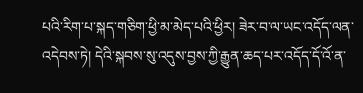པའི་རིག་པ་སྐད་གཅིག་ཕྱི་མ་མེད་པའི་ཕྱིར། ཟེར་བ་ལ་ཡང་འདོད་ལན་འདེབས་ཏེ། དེའི་སྐབས་སུ་འདུས་བྱས་ཀྱི་རྒྱུན་ཆད་པར་འདོད་དོ་འོ་ན་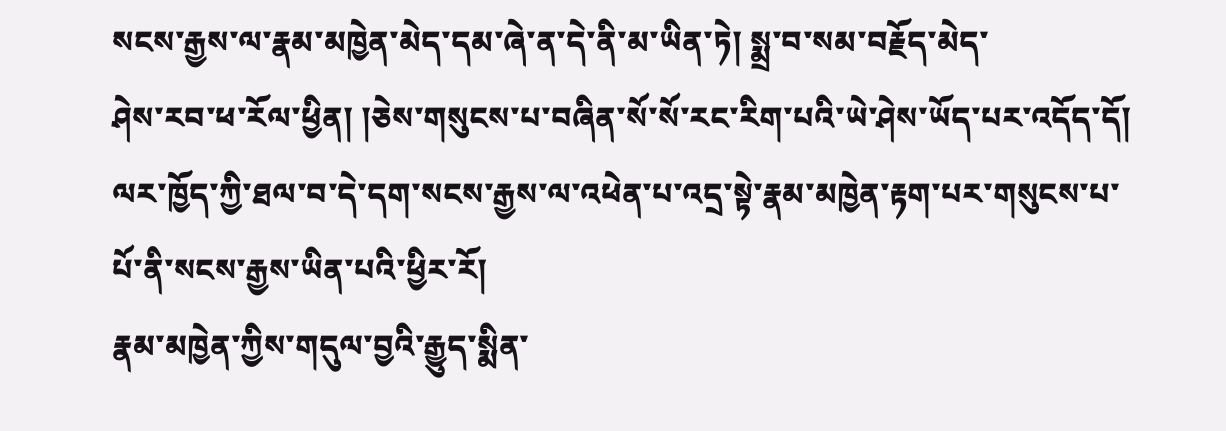སངས་རྒྱས་ལ་རྣམ་མཁྱེན་མེད་དམ་ཞེ་ན་དེ་ནི་མ་ཡིན་ཏེ། སྨྲ་བ་སམ་བརྗོད་མེད་
ཤེས་རབ་ཕ་རོལ་ཕྱིན། །ཅེས་གསུངས་པ་བཞིན་སོ་སོ་རང་རིག་པའི་ཡེ་ཤེས་ཡོད་པར་འདོད་དོ།
ལར་ཁྱོད་ཀྱི་ཐལ་བ་དེ་དག་སངས་རྒྱས་ལ་འཕེན་པ་འདྲ་སྟེ་རྣམ་མཁྱེན་རྟག་པར་གསུངས་པ་པོ་ནི་སངས་རྒྱས་ཡིན་པའི་ཕྱིར་རོ།
རྣམ་མཁྱེན་ཀྱིས་གདུལ་བྱའི་རྒྱུད་སྨིན་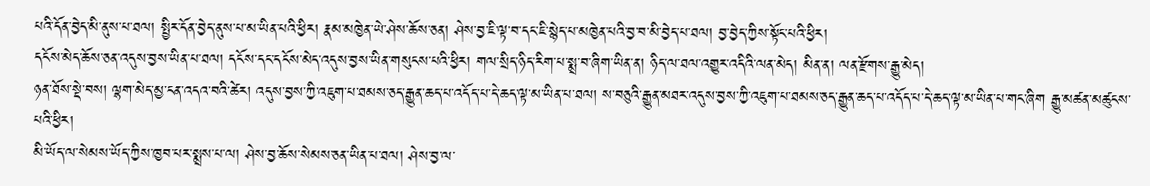པའི་དོན་བྱེད་མི་ནུས་པ་ཐལ། སྤྱིར་དོན་བྱེད་ནུས་པ་མ་ཡིན་པའི་ཕྱིར། རྣམ་མཁྱེན་ཡེ་ཤེས་ཆོས་ཅན། ཤེས་བྱ་ཇི་ལྟ་བ་དང་ཇི་སྙེད་པ་མཁྱེན་པའི་བྱ་བ་མི་བྱེད་པ་ཐལ། བྱ་བྱེད་ཀྱིས་སྟོང་པའི་ཕྱིར།
དངོས་མེད་ཆོས་ཅན་འདུས་བྱས་ཡིན་པ་ཐལ། དངོས་དང་དངོས་མེད་འདུས་བྱས་ཡིན་གསུངས་པའི་ཕྱིར། གལ་སྲིད་ཉིད་རིག་པ་སྨྲ་བ་ཞིག་ཡིན་ན། ཉིད་ལ་ཐལ་འགྱུར་འདིའི་ལན་མེད། མིན་ན། ལན་རྫོགས་རྒྱུ་མེད།
ཉན་ཐོས་སྡེ་བས། ལྷག་མེད་མྱ་ངན་འདའ་བའི་ཚེར། འདུས་བྱས་ཀྱི་འཇུག་པ་ཐམས་ཅད་རྒྱུན་ཆད་པ་འདོད་པ་དེ་ཆད་ལྟ་མ་ཡིན་པ་ཐལ། ས་བཅུའི་རྒྱུན་མཐར་འདུས་བྱས་ཀྱི་འཇུག་པ་ཐམས་ཅད་རྒྱུན་ཆད་པ་འདོད་པ་དེ་ཆད་ལྟ་མ་ཡིན་པ་གང་ཞིག རྒྱུ་མཚན་མཚུངས་པའི་ཕྱིར།
མི་ཡོད་ལ་སེམས་ཡོད་ཀྱིས་ཁྱབ་པར་སྨྲས་པ་ལ། ཤེས་བྱ་ཆོས་སེམས་ཅན་ཡིན་པ་ཐལ། ཤེས་བྱ་ལ་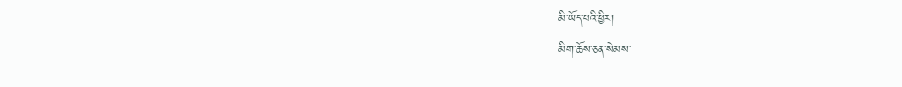མི་ཡོད་པའི་ཕྱིར།
མིག་ཆོས་ཅན་སེམས་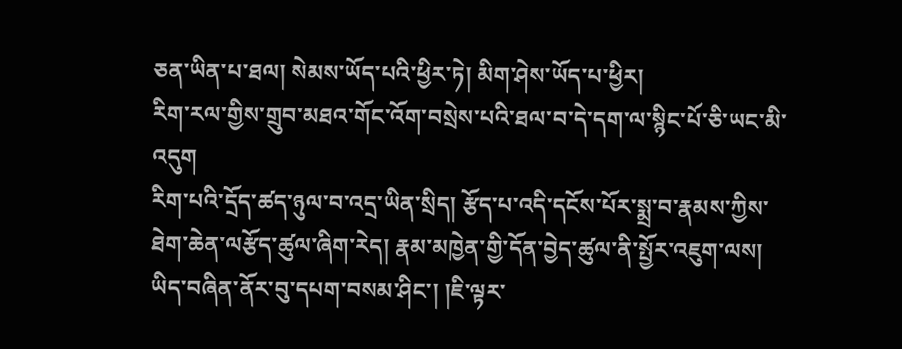ཅན་ཡིན་པ་ཐལ། སེམས་ཡོད་པའི་ཕྱིར་ཏེ། མིག་ཤེས་ཡོད་པ་ཕྱིར།
རིག་རལ་གྱིས་གྲུབ་མཐའ་གོང་འོག་བསྲེས་པའི་ཐལ་བ་དེ་དག་ལ་སྙིང་པོ་ཅི་ཡང་མི་འདུག
རིག་པའི་དྲོད་ཚད་ཉུལ་བ་འདྲ་ཡིན་སྲིད། རྩོད་པ་འདི་དངོས་པོར་སྨྲ་བ་རྣམས་ཀྱིས་ཐེག་ཆེན་ལརྩོད་ཚུལ་ཞིག་རེད། རྣམ་མཁྱེན་གྱི་དོན་བྱེད་ཚུལ་ནི་སྤྱོར་འཇུག་ལས། ཡིད་བཞིན་ནོར་བུ་དཔག་བསམ་ཤིང་། །ཇི་ལྟར་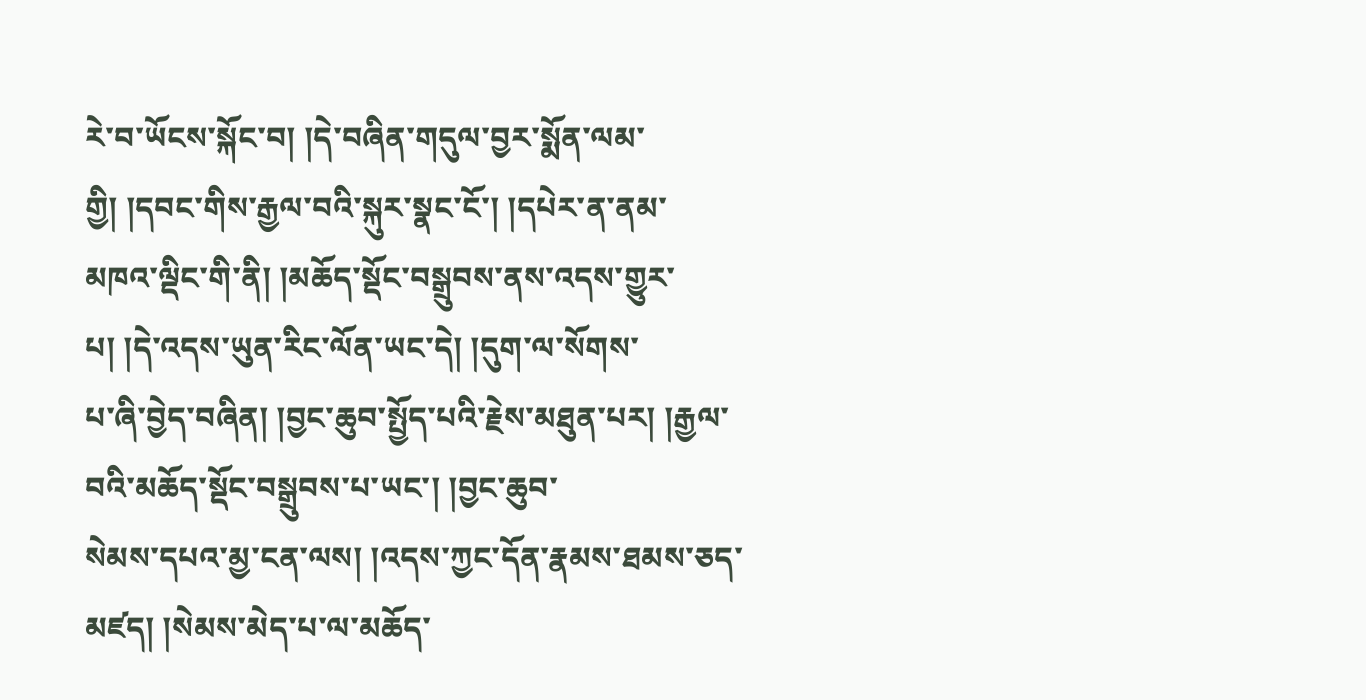རེ་བ་ཡོངས་སྐོང་བ། །དེ་བཞིན་གདུལ་བྱར་སྨོན་ལམ་གྱི། །དབང་གིས་རྒྱལ་བའི་སྐུར་སྣང་ངོ་། །དཔེར་ན་ནམ་
མཁའ་ལྡིང་གི་ནི། །མཆོད་སྡོང་བསྒྲུབས་ནས་འདས་གྱུར་པ། །དེ་འདས་ཡུན་རིང་ལོན་ཡང་དེ། །དུག་ལ་སོགས་
པ་ཞི་བྱེད་བཞིན། །བྱང་ཆུབ་སྤྱོད་པའི་རྗེས་མཐུན་པར། །རྒྱལ་བའི་མཆོད་སྡོང་བསྒྲུབས་པ་ཡང་། །བྱང་ཆུབ་
སེམས་དཔའ་མྱ་ངན་ལས། །འདས་ཀྱང་དོན་རྣམས་ཐམས་ཅད་མཛད། །སེམས་མེད་པ་ལ་མཆོད་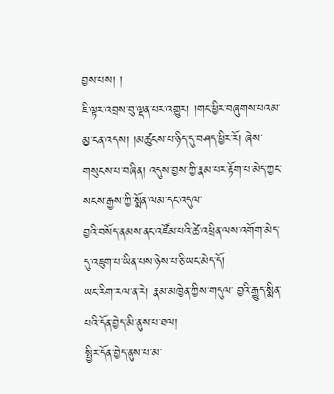བྱས་པས། །
ཇི་ལྟར་འབྲས་བུ་ལྡན་པར་འགྱུར། །གང་ཕྱིར་བཞུགས་པའམ་མྱ་ངན་འདས། །མཚུངས་པ་ཉིད་དུ་བཤད་ཕྱིར་རོ། ཞེས་གསུངས་པ་བཞིན། འདུས་བྱས་ཀྱི་རྣམ་པར་རྟོག་པ་མེད་ཀྱང་སངས་རྒྱས་ཀྱི་སྨོན་ལམ་དང་འདུལ་
བྱའི་བསོད་ནམས་ནང་འཛོམ་པའི་ཚེ་འཕྲིན་ལས་འགོག་མེད་དུ་འཇུག་པ་ཡིན་པས་ཉེས་པ་ཅི་ཡང་མེད་དོ།
ཡང་རིག་རལ་ན་རེ། རྣམ་མཁྱེན་ཀྱིས་གདུལ་ བྱའི་རྒྱུད་སྨིན་པའི་དོན་བྱེད་མི་ནུས་པ་ཐལ།
སྤྱིར་དོན་བྱེད་ནུས་པ་མ་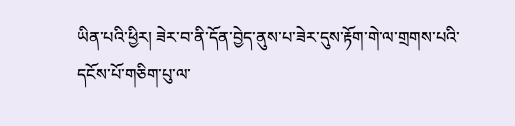ཡིན་པའི་ཕྱིར། ཟེར་བ་ནི་དོན་བྱེད་ནུས་པ་ཟེར་དུས་རྟོག་གེ་ལ་གྲགས་པའི་
དངོས་པོ་གཅིག་པུ་ལ་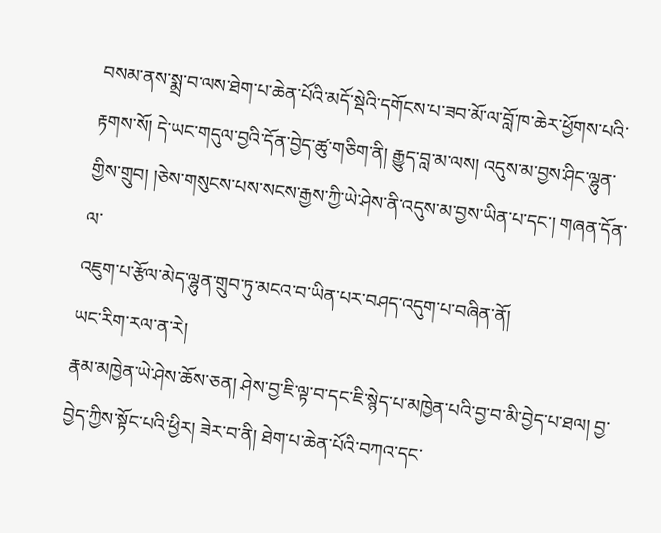བསམ་ནས་སྨྲ་བ་ལས་ཐེག་པ་ཆེན་པོའི་མདོ་སྡེའི་དགོངས་པ་ཟབ་མོ་ལ་བློ་ཁ་ཆེར་ཕྱོགས་པའི་རྟགས་སོ། དེ་ཡང་གདུལ་བྱའི་དོན་བྱེད་ཚུ་གཅིག་ནི། རྒྱུད་བླ་མ་ལས། འདུས་མ་བྱས་ཤིང་ལྷུན་
གྱིས་གྲུབ། །ཅེས་གསུངས་པས་སངས་རྒྱས་ཀྱི་ཡེ་ཤེས་ནི་འདུས་མ་བྱས་ཡིན་པ་དང་། གཞན་དོན་ལ་
འཇུག་པ་རྩོལ་མེད་ལྷུན་གྲུབ་ཏུ་མངའ་བ་ཡིན་པར་བཤད་འདུག་པ་བཞིན་ནོ།
ཡང་རིག་རལ་ན་རེ།
རྣམ་མཁྱེན་ཡེ་ཤེས་ཆོས་ཅན། ཤེས་བྱ་ཇི་ལྟ་བ་དང་ཇི་སྙེད་པ་མཁྱེན་པའི་བྱ་བ་མི་བྱེད་པ་ཐལ། བྱ་བྱེད་ཀྱིས་སྟོང་པའི་ཕྱིར། ཟེར་བ་ནི། ཐེག་པ་ཆེན་པོའི་བཀའ་དང་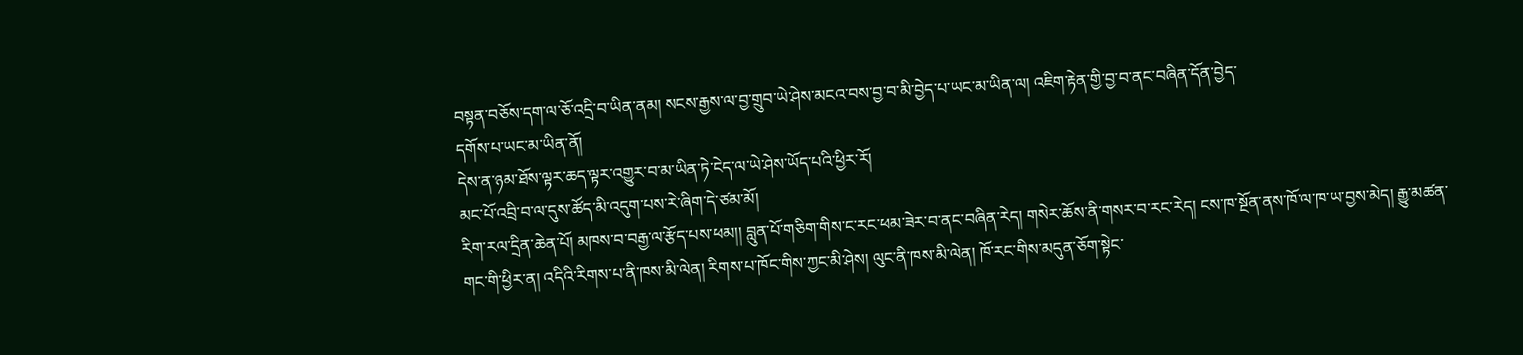བསྟན་བཅོས་དག་ལ་ཅོ་འདྲི་བ་ཡིན་ནམ། སངས་རྒྱས་ལ་བྱ་གྲུབ་ཡེ་ཤེས་མངའ་བས་བྱ་བ་མི་བྱེད་པ་ཡང་མ་ཡིན་ལ། འཇིག་རྟེན་གྱི་བྱ་བ་ནང་བཞིན་དོན་བྱེད་
དགོས་པ་ཡང་མ་ཡིན་ནོ།
དེས་ན་ཉམ་ཐོས་ལྟར་ཆད་ལྟར་འགྱུར་བ་མ་ཡིན་ཏེ་ངེད་ལ་ཡེ་ཤེས་ཡོད་པའི་ཕྱིར་རོ།
མང་པོ་འབྲི་བ་ལ་དུས་ཚོད་མི་འདུག་པས་རེ་ཞིག་དེ་ཙམ་མོ།
རིག་རལ་དྲིན་ཆེན་པོ། མཁས་བ་བརྒྱ་ལ་རྩོད་པས་ཕམ།། བླུན་པོ་གཅིག་གིས་ང་རང་ཕམ་ཟེར་བ་ནང་བཞིན་རེད། གསེར་ཆོས་ནི་གསར་བ་རང་རེད། ངས་ཁ་སྔོན་ནས་ཁོ་ལ་ཁ་ཡ་བྱས་མེད། རྒྱུ་མཚན་གང་གི་ཕྱིར་ན། འདིའི་རིགས་པ་ནི་ཁས་མི་ལེན། རིགས་པ་ཁོང་གིས་ཀྱང་མི་ཤེས། ལུང་ནི་ཁས་མི་ལེན། ཁོ་རང་གིས་མདུན་ཅོག་སྟེང་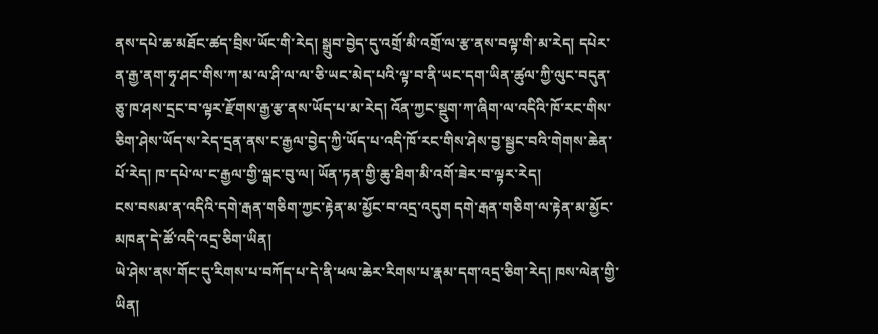ནས་དཔེ་ཆ་མཐོང་ཚད་བྲིས་ཡོང་གི་རེད། སྒྲུབ་བྱེད་དུ་འགྲོ་མི་འགྲོ་ལ་རྩ་ནས་བལྟ་གི་མ་རེད། དཔེར་ན་རྒྱ་ནག་ཧྭ་ཤང་གིས་ཀ་མ་ལ་ཤི་ལ་ལ་ཅི་ཡང་མེད་པའི་ལྟ་བ་ནི་ཡང་དག་ཡིན་ཚུལ་ཀྱི་ལུང་བདུན་ཅུ་ཁ་ཤས་དྲང་བ་ལྟར་རྫོགས་རྒྱ་རྩ་ནས་ཡོད་པ་མ་རེད། འོན་ཀྱང་སྡུག་ཀ་ཞིག་ལ་འདིའི་ཁོ་རང་གིས་ཅིག་ཤེས་ཡོད་ས་རེད་དྲན་ནས་ང་རྒྱལ་བྱེད་ཀྱི་ཡོད་པ་འདི་ཁོ་རང་གིས་ཤེས་བྱ་སྦྱང་བའི་གེགས་ཆེན་པོ་རེད། ཁ་དཔེ་ལ་ང་རྒྱལ་གྱི་ལྒང་བུ་ལ། ཡོན་ཏན་གྱི་ཆུ་ཐིག་མི་འགོ་ཟེར་བ་ལྟར་རེད།
ངས་བསམ་ན་འདིའི་དགེ་རྒན་གཅིག་ཀྱང་རྟེན་མ་མྱོང་བ་འདྲ་འདུག དགེ་རྒན་གཅིག་ལ་རྟེན་མ་མྱོང་མཁན་དེ་ཚོ་འདི་འདྲ་ཅིག་ཡིན།
ཡེ་ཤེས་ནས་གོང་དུ་རིགས་པ་བཀོད་པ་དེ་ནི་ཕལ་ཆེར་རིགས་པ་རྣམ་དག་འདྲ་ཅིག་རེད། ཁས་ལེན་གྱི་ཡིན།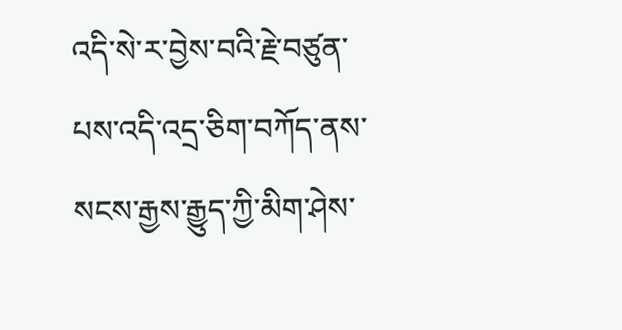འདི་སེ་ར་བྱེས་བའི་རྗེ་བཙུན་པས་འདི་འདྲ་ཅིག་བཀོད་ནས་སངས་རྒྱས་རྒྱུད་ཀྱི་མིག་ཤེས་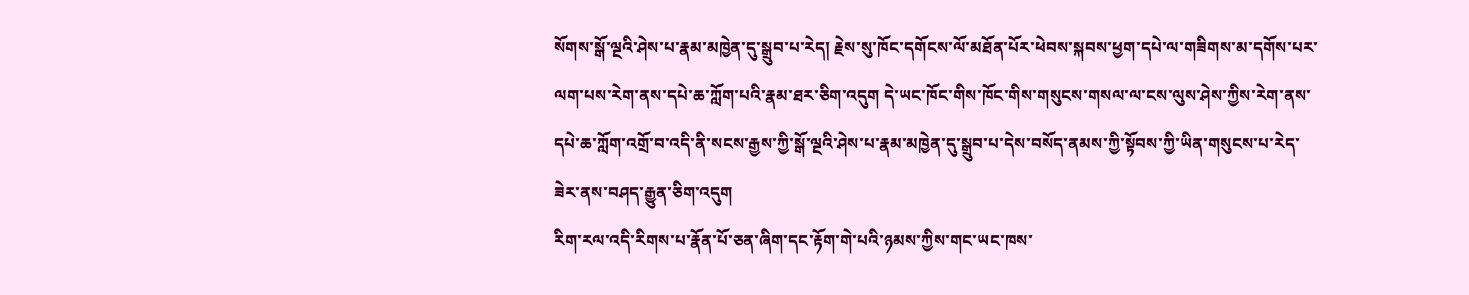སོགས་སྒོ་ལྔའི་ཤེས་པ་རྣམ་མཁྱེན་དུ་སྒྲུབ་པ་རེད། རྗེས་སུ་ཁོང་དགོངས་ལོ་མཐོན་པོར་ཕེབས་སྐབས་ཕྱག་དཔེ་ལ་གཟིགས་མ་དགོས་པར་ལག་པས་རེག་ནས་དཔེ་ཆ་ཀློག་པའི་རྣམ་ཐར་ཅིག་འདུག དེ་ཡང་ཁོང་གིས་ཁོང་གིས་གསུངས་གསལ་ལ་ངས་ལུས་ཤེས་ཀྱིས་རེག་ནས་དཔེ་ཆ་ཀློག་འགྲོ་བ་འདི་ནི་སངས་རྒྱས་ཀྱི་སྒོ་ལྔའི་ཤེས་པ་རྣམ་མཁྱེན་དུ་སྒྲུབ་པ་དེས་བསོད་ནམས་ཀྱི་སྟོབས་ཀྱི་ཡིན་གསུངས་པ་རེད་ཟེར་ནས་བཤད་རྒྱུན་ཅིག་འདུག
རིག་རལ་འདི་རིགས་པ་རྣོན་པོ་ཅན་ཞིག་དང་རྟོག་གེ་པའི་ཉམས་ཀྱིས་གང་ཡང་ཁས་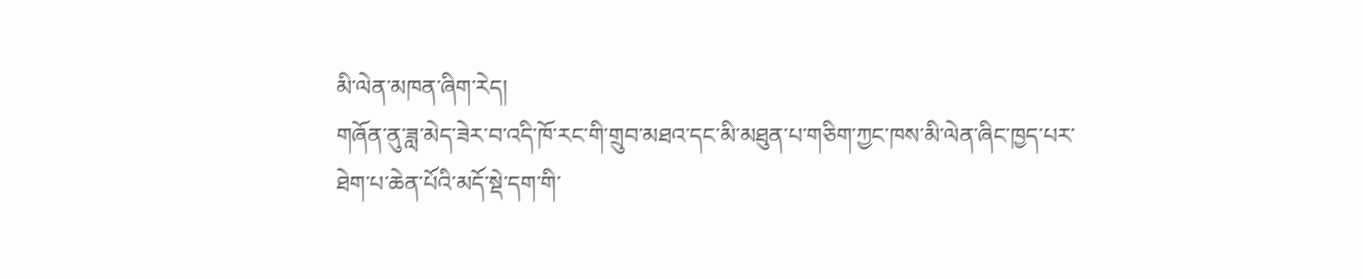མི་ལེན་མཁན་ཞིག་རེད།
གཞོན་ནུ་ཟླ་མེད་ཟེར་བ་འདི་ཁོ་རང་གི་གྲུབ་མཐའ་དང་མི་མཐུན་པ་གཅིག་ཀྱང་ཁས་མི་ལེན་ཞིང་ཁྱད་པར་
ཐེག་པ་ཆེན་པོའི་མདོ་སྡེ་དག་གི་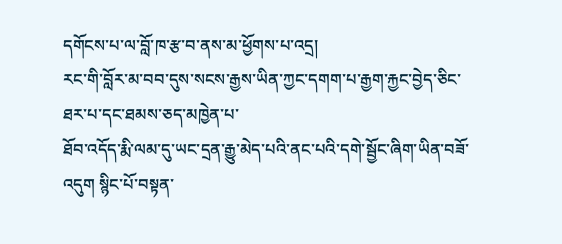དགོངས་པ་ལ་བློ་ཁ་རྩ་བ་ནས་མ་ཕྱོགས་པ་འདྲ།
རང་གི་བློར་མ་བབ་དུས་སངས་རྒྱས་ཡིན་ཀྱང་དགག་པ་རྒྱག་རྐྱང་བྱེད་ཅིང་ཐར་པ་དང་ཐམས་ཅད་མཁྱེན་པ་
ཐོབ་འདོད་རྨི་ལམ་དུ་ཡང་དྲན་རྒྱུ་མེད་པའི་ནང་པའི་དགེ་སྦྱོང་ཞིག་ཡིན་བཟོ་འདུག སྙིང་པོ་བསྟན་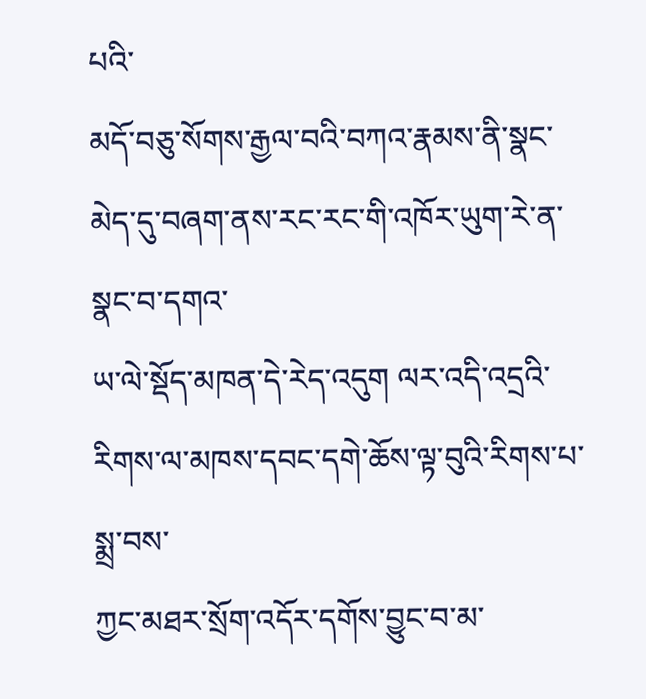པའི་
མདོ་བཅུ་སོགས་རྒྱལ་བའི་བཀའ་རྣམས་ནི་སྣང་མེད་དུ་བཞག་ནས་རང་རང་གི་འཁོར་ཡུག་རེ་ན་སྣང་བ་དགའ་
ཡ་ལེ་སྡོད་མཁན་དེ་རེད་འདུག ལར་འདི་འདྲའི་རིགས་ལ་མཁས་དབང་དགེ་ཆོས་ལྟ་བུའི་རིགས་པ་སྨྲ་བས་
ཀྱང་མཐར་སྲོག་འདོར་དགོས་བྱུང་བ་མ་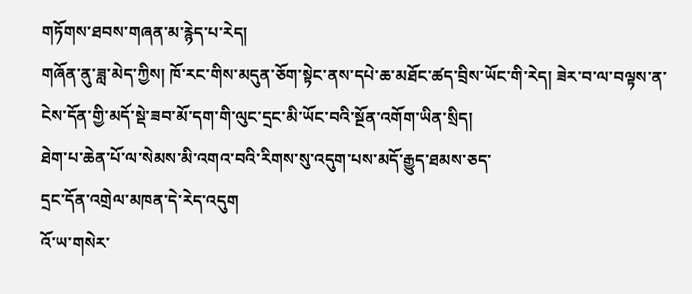གཏོགས་ཐབས་གཞན་མ་རྙེད་པ་རེད།
གཞོན་ནུ་ཟླ་མེད་ཀྱིས། ཁོ་རང་གིས་མདུན་ཅོག་སྟེང་ནས་དཔེ་ཆ་མཐོང་ཚད་བྲིས་ཡོང་གི་རེད། ཟེར་བ་ལ་བལྟས་ན་ངེས་དོན་གྱི་མདོ་སྡེ་ཟབ་མོ་དག་གི་ལུང་དྲང་མི་ཡོང་བའི་སྔོན་འགོག་ཡིན་སྲིད།
ཐེག་པ་ཆེན་པོ་ལ་སེམས་མི་འགའ་བའི་རིགས་སུ་འདུག་པས་མདོ་རྒྱུད་ཐམས་ཅད་
དྲང་དོན་འགྲེལ་མཁན་དེ་རེད་འདུག
འོ་ཡ་གསེར་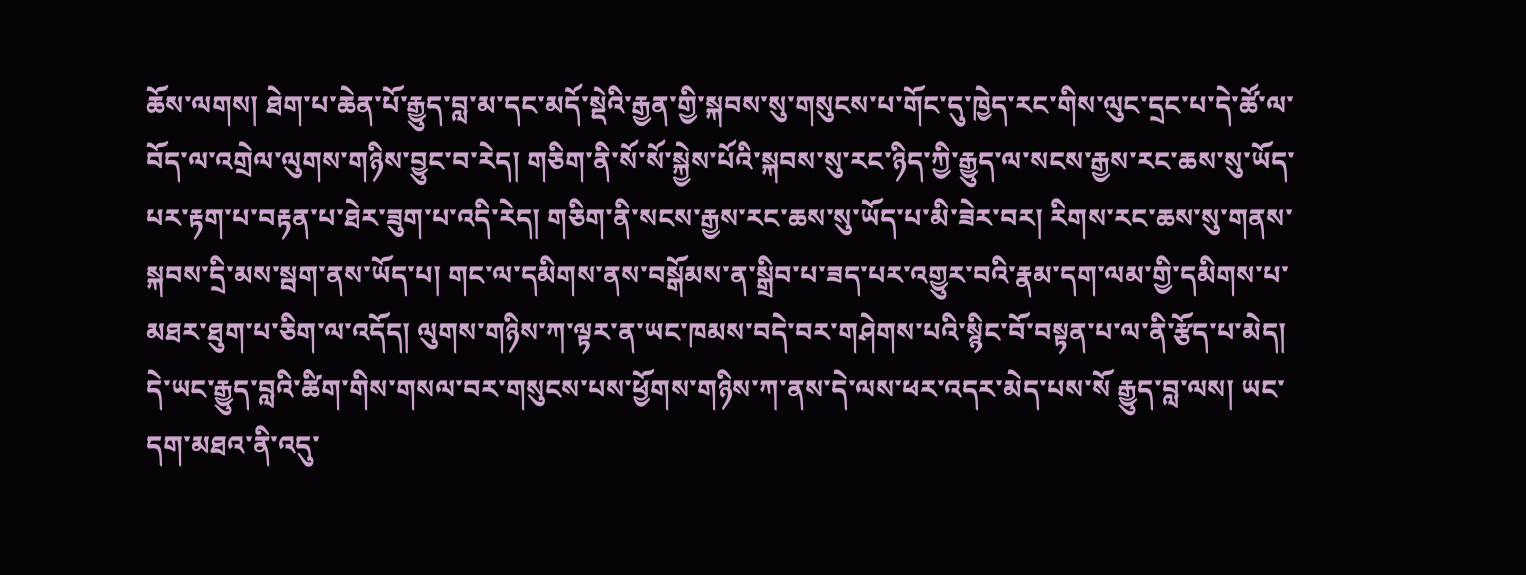ཆོས་ལགས། ཐེག་པ་ཆེན་པོ་རྒྱུད་བླ་མ་དང་མདོ་སྡེའི་རྒྱན་གྱི་སྐབས་སུ་གསུངས་པ་གོང་དུ་ཁྱེད་རང་གིས་ལུང་དྲང་པ་དེ་ཚོ་ལ་བོད་ལ་འགྲེལ་ལུགས་གཉིས་བྱུང་བ་རེད། གཅིག་ནི་སོ་སོ་སྐྱེས་པོའི་སྐབས་སུ་རང་ཉིད་ཀྱི་རྒྱུད་ལ་སངས་རྒྱས་རང་ཆས་སུ་ཡོད་པར་རྟག་པ་བརྟན་པ་ཐེར་ཟུག་པ་འདི་རེད། གཅིག་ནི་སངས་རྒྱས་རང་ཆས་སུ་ཡོད་པ་མི་ཟེར་བར། རིགས་རང་ཆས་སུ་གནས་སྐབས་དྲི་མས་སྦག་ནས་ཡོད་པ། གང་ལ་དམིགས་ནས་བསྒོམས་ན་སྒྲིབ་པ་ཟད་པར་འགྱུར་བའི་རྣམ་དག་ལམ་གྱི་དམིགས་པ་མཐར་ཐུག་པ་ཅིག་ལ་འདོད། ལུགས་གཉིས་ཀ་ལྟར་ན་ཡང་ཁམས་བདེ་བར་གཤེགས་པའི་སྙིང་བོ་བསྟན་པ་ལ་ནི་རྩོད་པ་མེད། དེ་ཡང་རྒྱུད་བླའི་ཚིག་གིས་གསལ་བར་གསུངས་པས་ཕྱོགས་གཉིས་ཀ་ནས་དེ་ལས་ཕར་འདར་མེད་པས་སོ རྒྱུད་བླ་ལས། ཡང་དག་མཐའ་ནི་འདུ་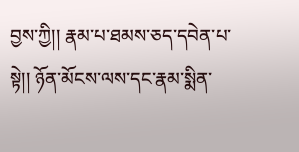བྱས་ཀྱི།། རྣམ་པ་ཐམས་ཅད་དབེན་པ་སྟེ།། ཉོན་མོངས་ལས་དང་རྣམ་སྨིན་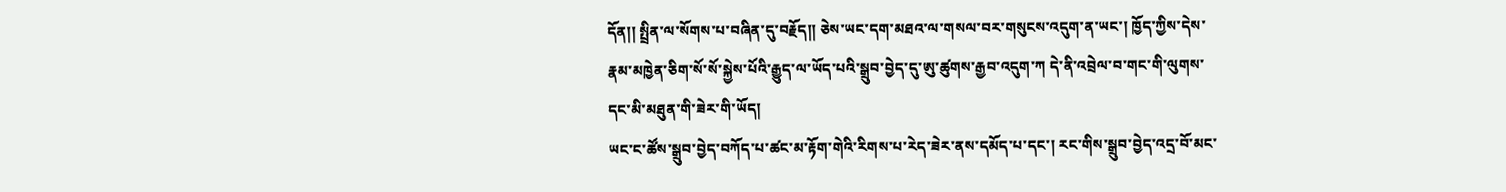དོན།། སྤྲིན་ལ་སོགས་པ་བཞིན་དུ་བརྗོད།། ཅེས་ཡང་དག་མཐའ་ལ་གསལ་བར་གསུངས་འདུག་ན་ཡང་། ཁྱོད་ཀྱིས་དེས་རྣམ་མཁྱེན་ཅིག་སོ་སོ་སྐྱེས་པོའི་རྒྱུད་ལ་ཡོད་པའི་སྒྲུབ་བྱེད་དུ་ཨུ་ཚུགས་རྒྱབ་འདུག་ཀ དེ་ནི་འབྲེལ་བ་གང་གི་ལུགས་དང་མི་མཐུན་གི་ཟེར་གི་ཡོད།
ཡང་ང་ཚོས་སྒྲུབ་བྱེད་བཀོད་པ་ཚང་མ་རྟོག་གེའི་རིགས་པ་རེད་ཟེར་ནས་དམོད་པ་དང་། རང་གིས་སྒྲུབ་བྱེད་འདྲ་བོ་མང་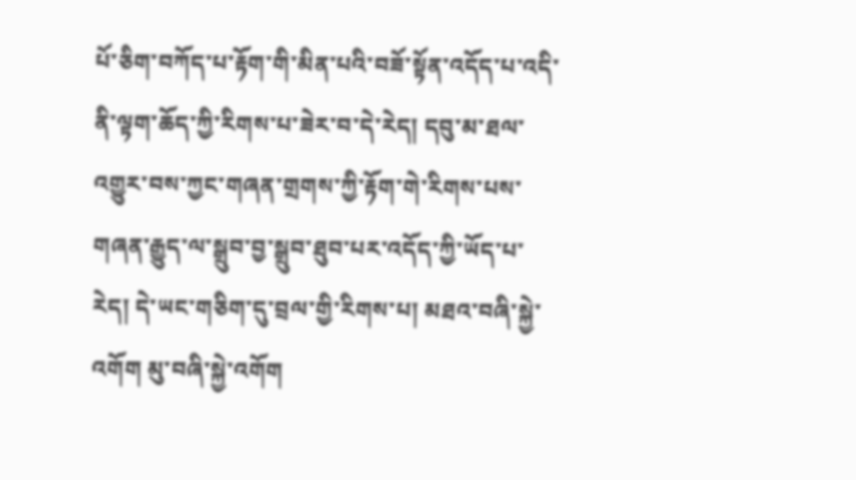པོ་ཅིག་བཀོད་པ་རྟོག་གི་མིན་པའི་བཟོ་སྟོན་འདོད་པ་འདི་ནི་ལྟག་ཆོད་ཀྱི་རིགས་པ་ཟེར་བ་དེ་རེད། དབུ་མ་ཐལ་འགྱུར་བས་ཀྱང་གཞན་གྲགས་ཀྱི་རྟོག་གེ་རིགས་པས་གཞན་རྒྱུད་ལ་སྒྲུབ་བྱ་སྒྲུབ་ཐུབ་པར་འདོད་ཀྱི་ཡོད་པ་རེད། དེ་ཡང་གཅིག་དུ་བྲལ་གྱི་རིགས་པ། མཐའ་བཞི་སྐྱེ་འགོག མུ་བཞི་སྐྱེ་འགོག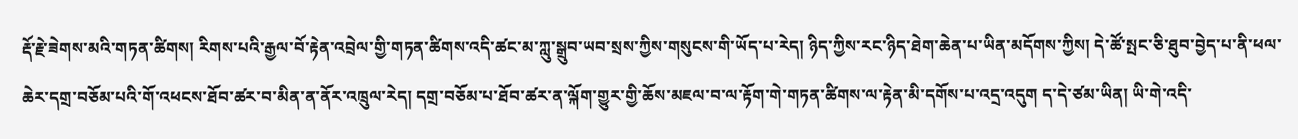རྡོ་རྗེ་ཟེགས་མའི་གཏན་ཚིགས། རིགས་པའི་རྒྱལ་བོ་རྟེན་འབྲེལ་གྱི་གཏན་ཚིགས་འདི་ཚང་མ་ཀླུ་སྒྲུབ་ཡབ་སྲས་ཀྱིས་གསུངས་གི་ཡོད་པ་རེད། ཉིད་ཀྱིས་རང་ཉིད་ཐེག་ཆེན་པ་ཡིན་མདོགས་ཀྱིས། དེ་ཚོ་སྤང་ཅི་ཐུབ་བྱེད་པ་ནི་ཕལ་ཆེར་དགྲ་བཅོམ་པའི་གོ་འཕངས་ཐོབ་ཚར་བ་མིན་ན་ནོར་འཁྲུལ་རེད། དགྲ་བཅོམ་པ་ཐོབ་ཚར་ན་ལྐོག་གྱུར་གྱི་ཆོས་མཇལ་བ་ལ་རྟོག་གེ་གཏན་ཚིགས་ལ་རྟེན་མི་དགོས་པ་འདྲ་འདུག ད་དེ་ཙམ་ཡིན། ཡི་གེ་འདི་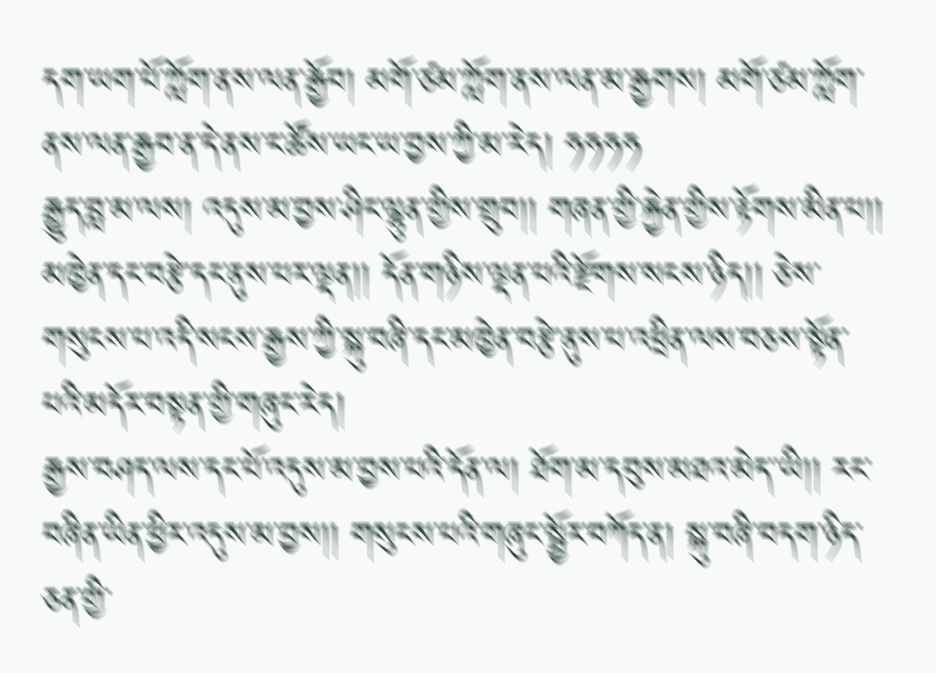དག་ཡག་པོ་ཀློག་ནས་ལན་རྒྱོབ། མགོ་ཙམ་ཀློག་ནས་ལན་མ་རྒྱགས། མགོ་ཙམ་ཀློག་ནས་ལན་རྒྱབ་ན་དེ་ནས་ང་ཚོས་ཡང་ཡ་བྱས་ཀྱི་མ་རེད། ཧཧཧཧ
རྒྱུད་བླ་མ་ལས། འདུས་མ་བྱས་ཤིང་ལྷུན་གྱིས་གྲུབ།། གཞན་གྱི་རྐྱེན་གྱིས་རྟོགས་མིན་པ།། མཁྱེན་དང་བརྩེ་དང་ནུས་པར་ལྡན།། དོན་གཉིས་ལྡན་པའི་རྫོགས་སངས་ཉིད།། ཅེས་གསུངས་པ་འདི་སངས་རྒྱས་ཀྱི་སྐུ་བཞི་དང་མཁྱེན་བརྩེ་ནུས་པ་འཕྲིན་ལས་བཅས་སྟོན་པའི་མདོར་བསྟན་གྱི་གཞུང་རེད།
རྒྱས་བཤད་ལས་དང་པོ་འདུས་མ་བྱས་པའི་དོན་ལ། ཐོག་མ་དབུས་མཐའ་མེད་་ཡི།། རང་བཞིན་ཡིན་ཕྱིར་འདུས་མ་བྱས།། གསུངས་པའི་གཞུང་སྦྱོར་བཀོད་ན། སྐུ་བཞི་བདག་ཉིད་ཅན་གྱི་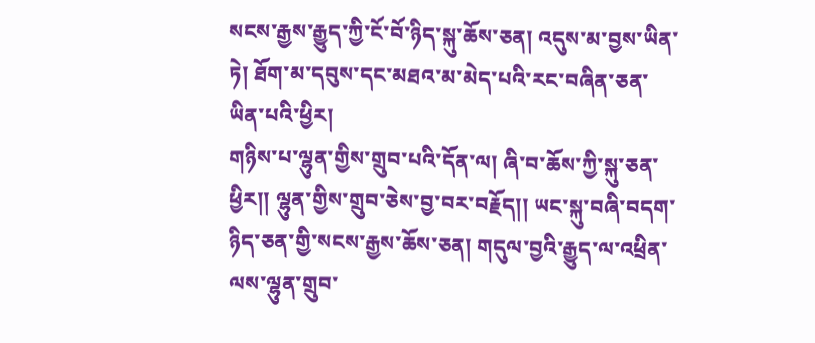སངས་རྒྱས་རྒྱུད་ཀྱི་ངོ་བོ་ཉིད་སྐུ་ཆོས་ཅན། འདུས་མ་བྱས་ཡིན་ཏེ། ཐོག་མ་དབུས་དང་མཐའ་མ་མེད་པའི་རང་བཞིན་ཅན་ཡིན་པའི་ཕྱིར།
གཉིས་པ་ལྷུན་གྱིས་གྲུབ་པའི་དོན་ལ། ཞི་བ་ཆོས་ཀྱི་སྐུ་ཅན་ཕྱིར།། ལྷུན་གྱིས་གྲུབ་ཅེས་བྱ་བར་བརྗོད།། ཡང་སྐུ་བཞི་བདག་ཉིད་ཅན་གྱི་སངས་རྒྱས་ཆོས་ཅན། གདུལ་བྱའི་རྒྱུད་ལ་འཕྲིན་ལས་ལྷུན་གྲུབ་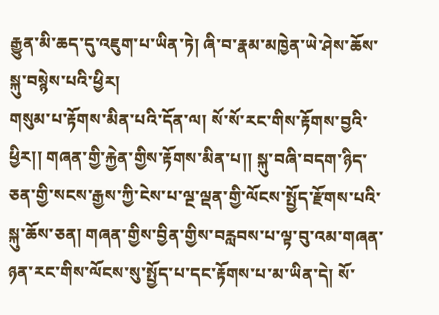རྒྱུན་མི་ཆད་དུ་འཇུག་པ་ཡིན་ཏེ། ཞི་བ་རྣམ་མཁྱེན་ཡེ་ཤེས་ཆོས་སྐུ་བསྙེས་པའི་ཕྱིར།
གསུམ་པ་རྟོགས་མིན་པའི་དོན་ལ། སོ་སོ་རང་གིས་རྟོགས་བྱའི་ཕྱིར།། གཞན་གྱི་རྐྱེན་གྱིས་རྟོགས་མིན་པ།། སྐུ་བཞི་བདག་ཉིད་ཅན་གྱི་སངས་རྒྱས་ཀྱི་ངེས་པ་ལྔ་ལྡན་གྱི་ལོངས་སྤྱོད་རྫོགས་པའི་སྐུ་ཆོས་ཅན། གཞན་གྱིས་བྱིན་གྱིས་བརླབས་པ་ལྟ་བུ་འམ་གཞན་ཉན་རང་གིས་ལོངས་སུ་སྤྱོད་པ་དང་རྟོགས་པ་མ་ཡིན་དེ། སོ་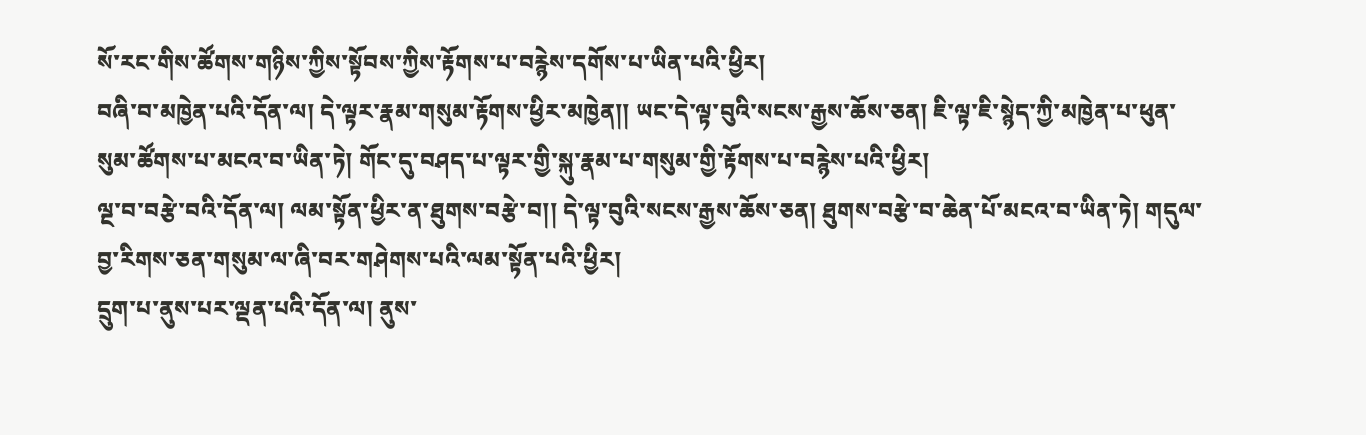སོ་རང་གིས་ཚོགས་གཉིས་ཀྱིས་སྟོབས་ཀྱིས་རྟོགས་པ་བརྙེས་དགོས་པ་ཡིན་པའི་ཕྱིར།
བཞི་བ་མཁྱེན་པའི་དོན་ལ། དེ་ལྟར་རྣམ་གསུམ་རྟོགས་ཕྱིར་མཁྱེན།། ཡང་དེ་ལྟ་བུའི་སངས་རྒྱས་ཆོས་ཅན། ཇི་ལྟ་ཇི་སྙེད་ཀྱི་མཁྱེན་པ་ཕུན་སུམ་ཚོགས་པ་མངའ་བ་ཡིན་ཏེ། གོང་དུ་བཤད་པ་ལྟར་གྱི་སྐུ་རྣམ་པ་གསུམ་གྱི་རྟོགས་པ་བརྙེས་པའི་ཕྱིར།
ལྔ་བ་བརྩེ་བའི་དོན་ལ། ལམ་སྟོན་ཕྱིར་ན་ཐུགས་བརྩེ་བ།། དེ་ལྟ་བུའི་སངས་རྒྱས་ཆོས་ཅན། ཐུགས་བརྩེ་བ་ཆེན་པོ་མངའ་བ་ཡིན་ཏེ། གདུལ་བྱ་རིགས་ཅན་གསུམ་ལ་ཞི་བར་གཤེགས་པའི་ལམ་སྟོན་པའི་ཕྱིར།
དྲུག་པ་ནུས་པར་ལྡན་པའི་དོན་ལ། ནུས་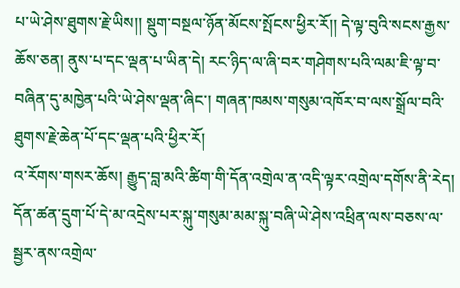པ་ཡེ་ཤེས་ཐུགས་རྗེ་ཡིས།། སྡུག་བསྔལ་ཉོན་མོངས་སྤོངས་ཕྱིར་རོ།། དེ་ལྟ་བུའི་སངས་རྒྱས་ཆོས་ཅན། ནུས་པ་དང་ལྡན་པ་ཡིན་དེ། རང་ཉིད་ལ་ཞི་བར་གཤེགས་པའི་ལམ་ཇི་ལྟ་བ་བཞིན་དུ་མཁྱེན་པའི་ཡེ་ཤེས་ལྡན་ཞིང་། གཞན་ཁམས་གསུམ་འཁོར་བ་ལས་སྒྲོལ་བའི་ཐུགས་རྗེ་ཆེན་པོ་དང་ལྡན་པའི་ཕྱིར་རོ།
འ་རོགས་གསར་ཆོས། རྒྱུད་བླ་མའི་ཚིག་གི་དོན་འགྲེལ་ན་འདི་ལྟར་འགྲེལ་དགོས་ནི་རེད། དོན་ཚན་དྲུག་པོ་དེ་མ་འདྲེས་པར་སྐུ་གསུམ་མམ་སྐུ་བཞི་ཡེ་ཤེས་འཕྲིན་ལས་བཅས་ལ་སྦྱར་ནས་འགྲེལ་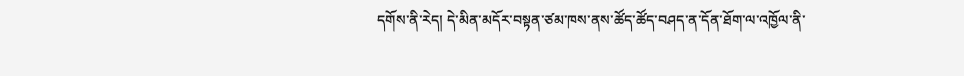དགོས་ནི་རེད། དེ་མིན་མདོར་བསྟན་ཙམ་ཁས་ནས་ཚོད་ཚོད་བཤད་ན་དོན་ཐོག་ལ་འཁྱོལ་ནི་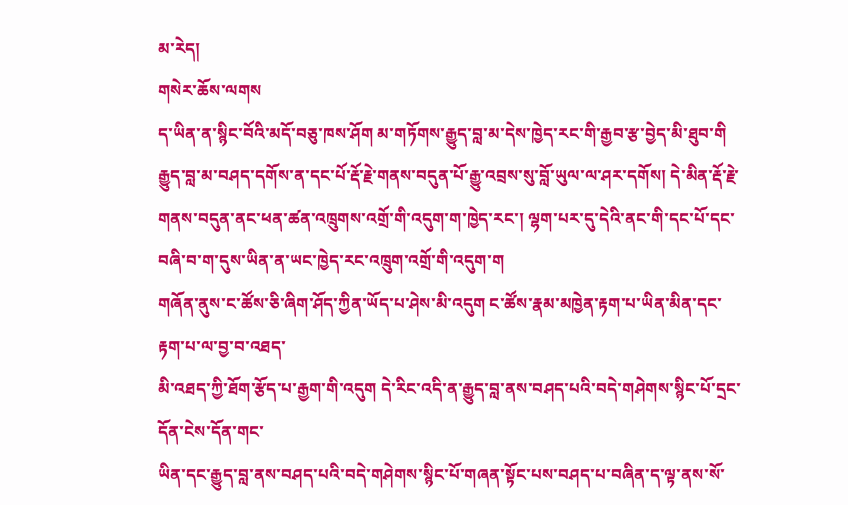མ་རེད།
གསེར་ཆོས་ལགས
ད་ཡིན་ན་སྙིང་བོའི་མདོ་བཅུ་ཁས་ཤོག མ་གཏོགས་རྒྱུད་བླ་མ་དེས་ཁྱེད་རང་གི་རྒྱབ་རྩ་བྱེད་མི་ཐུབ་གི རྒྱུད་བླ་མ་བཤད་དགོས་ན་དང་པོ་རྡོ་རྗེ་གནས་བདུན་པོ་རྒྱུ་འབྲས་སུ་བློ་ཡུལ་ལ་ཤར་དགོས། དེ་མིན་རྡོ་རྗེ་གནས་བདུན་ནང་ཕན་ཚན་འཁྲུགས་འགྲོ་གི་འདུག་ག་ཁྱེད་རང་། ལྷག་པར་དུ་དེའི་ནང་གི་དང་པོ་དང་བཞི་བ་ག་དུས་ཡིན་ན་ཡང་ཁྱེད་རང་འཁྲུག་འགྲོ་གི་འདུག་ག
གཞོན་ནུས་ང་ཚོས་ཅི་ཞིག་ཤོད་ཀྱིན་ཡོད་པ་ཤེས་མི་འདུག ང་ཚོས་རྣམ་མཁྱེན་རྟག་པ་ཡིན་མིན་དང་རྟག་པ་ལ་བྱ་བ་འཐད་
མི་འཐད་ཀྱི་ཐོག་རྩོད་པ་རྒྱག་གི་འདུག དེ་རིང་འདི་ན་རྒྱུད་བླ་ནས་བཤད་པའི་བདེ་གཤེགས་སྙིང་པོ་དྲང་དོན་ངེས་དོན་གང་
ཡིན་དང་རྒྱུད་བླ་ནས་བཤད་པའི་བདེ་གཤེགས་སྙིང་པོ་གཞན་སྟོང་པས་བཤད་པ་བཞིན་ད་ལྟ་ནས་སོ་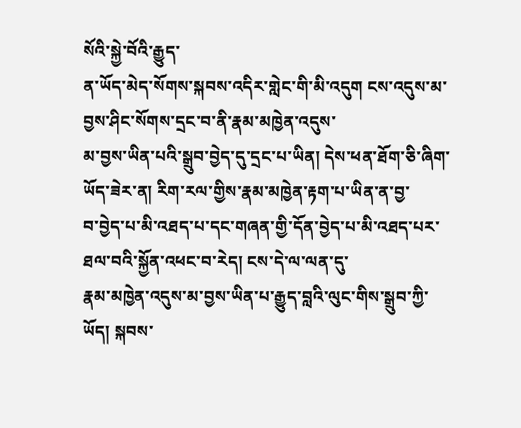སོའི་སྐྱེ་བོའི་རྒྱུད་
ན་ཡོད་མེད་སོགས་སྐབས་འདིར་གླེང་གི་མི་འདུག ངས་འདུས་མ་བྱས་ཤིང་སོགས་དྲང་བ་ནི་རྣམ་མཁྱེན་འདུས་
མ་བྱས་ཡིན་པའི་སྒྲུབ་བྱེད་དུ་དྲང་པ་ཡིན། དེས་ཕན་ཐོག་ཅི་ཞིག་ཡོད་ཟེར་ན། རིག་རལ་གྱིས་རྣམ་མཁྱེན་རྟག་པ་ཡིན་ན་བྱ་
བ་བྱེད་པ་མི་འཐད་པ་དང་གཞན་གྱི་དོན་བྱེད་པ་མི་འཐད་པར་ཐལ་བའི་སྐྱོན་འཕང་བ་རེད། ངས་དེ་ལ་ལན་དུ་
རྣམ་མཁྱེན་འདུས་མ་བྱས་ཡིན་པ་རྒྱུད་བླའི་ལུང་གིས་སྒྲུབ་ཀྱི་ཡོད། སྐབས་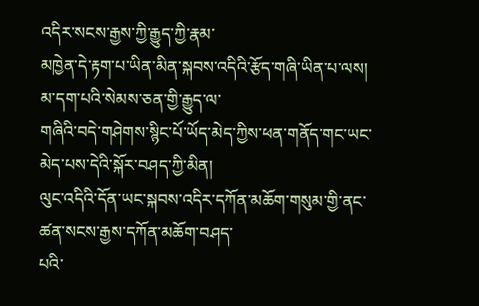འདིར་སངས་རྒྱས་ཀྱི་རྒྱུད་ཀྱི་རྣམ་
མཁྱེན་དེ་རྟག་པ་ཡིན་མིན་སྐབས་འདིའི་རྩོད་གཞི་ཡིན་པ་ལས། མ་དག་པའི་སེམས་ཅན་གྱི་རྒྱུད་ལ་
གཞིའི་བདེ་གཤེགས་སྙིང་པོ་ཡོད་མེད་ཀྱིས་ཕན་གནོད་གང་ཡང་མེད་པས་དེའི་སྐོར་བཤད་ཀྱི་མིན།
ལུང་འདིའི་དོན་ཡང་སྐབས་འདིར་དཀོན་མཆོག་གསུམ་གྱི་ནང་ཚན་སངས་རྒྱས་དཀོན་མཆོག་བཤད་
པའི་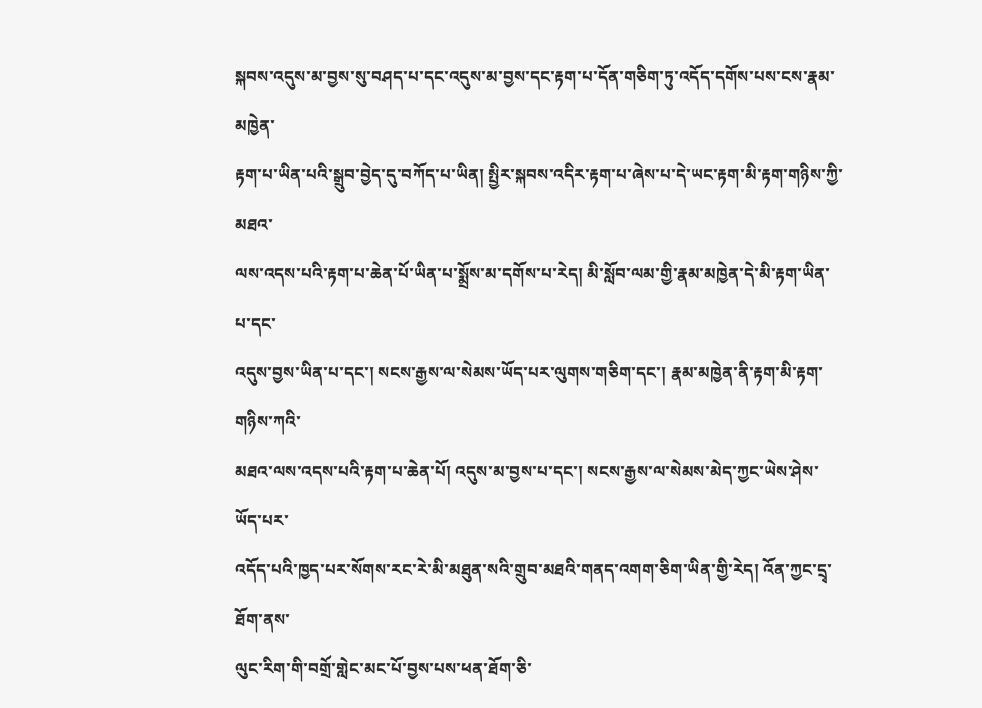སྐབས་འདུས་མ་བྱས་སུ་བཤད་པ་དང་འདུས་མ་བྱས་དང་རྟག་པ་དོན་གཅིག་ཏུ་འདོད་དགོས་པས་ངས་རྣམ་མཁྱེན་
རྟག་པ་ཡིན་པའི་སྒྲུབ་བྱེད་དུ་བཀོད་པ་ཡིན། སྤྱིར་སྐབས་འདིར་རྟག་པ་ཞེས་པ་དེ་ཡང་རྟག་མི་རྟག་གཉིས་ཀྱི་མཐའ་
ལས་འདས་པའི་རྟག་པ་ཆེན་པོ་ཡིན་པ་སྨྲོས་མ་དགོས་པ་རེད། མི་སློབ་ལམ་གྱི་རྣམ་མཁྱེན་དེ་མི་རྟག་ཡིན་པ་དང་
འདུས་བྱས་ཡིན་པ་དང་། སངས་རྒྱས་ལ་སེམས་ཡོད་པར་ལུགས་གཅིག་དང་། རྣམ་མཁྱེན་ནི་རྟག་མི་རྟག་གཉིས་ཀའི་
མཐའ་ལས་འདས་པའི་རྟག་པ་ཆེན་པོ། འདུས་མ་བྱས་པ་དང་། སངས་རྒྱས་ལ་སེམས་མེད་ཀྱང་ཡེས་ཤེས་ཡོད་པར་
འདོད་པའི་ཁྱད་པར་སོགས་རང་རེ་མི་མཐུན་སའི་གྲུབ་མཐའི་གནད་འགག་ཅིག་ཡིན་གྱི་རེད། འོན་ཀྱང་དྲྭ་ཐོག་ནས་
ལུང་རིག་གི་བགྲོ་གླེང་མང་པོ་བྱས་པས་ཕན་ཐོག་ཅི་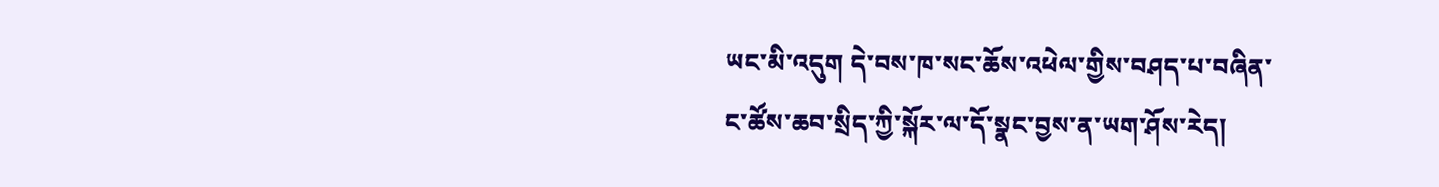ཡང་མི་འདུག དེ་བས་ཁ་སང་ཆོས་འཕེལ་གྱིས་བཤད་པ་བཞིན་
ང་ཚོས་ཆབ་སྲིད་ཀྱི་སྐོར་ལ་དོ་སྣང་བྱས་ན་ཡག་ཤོས་རེད།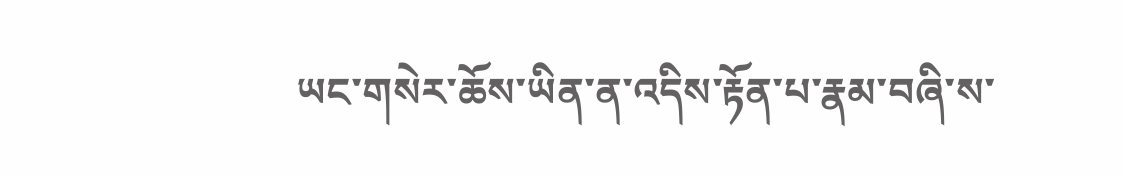ཡང་གསེར་ཆོས་ཡིན་ན་འདིས་རྟོན་པ་རྣམ་བཞི་ས་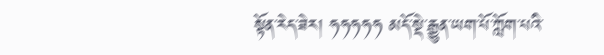སྟོན་རེད་ཟེར། ཧཧཧཧཧ མདོ་སྡེ་རྒྱུན་ཡག་པོ་ཀློག་པའི་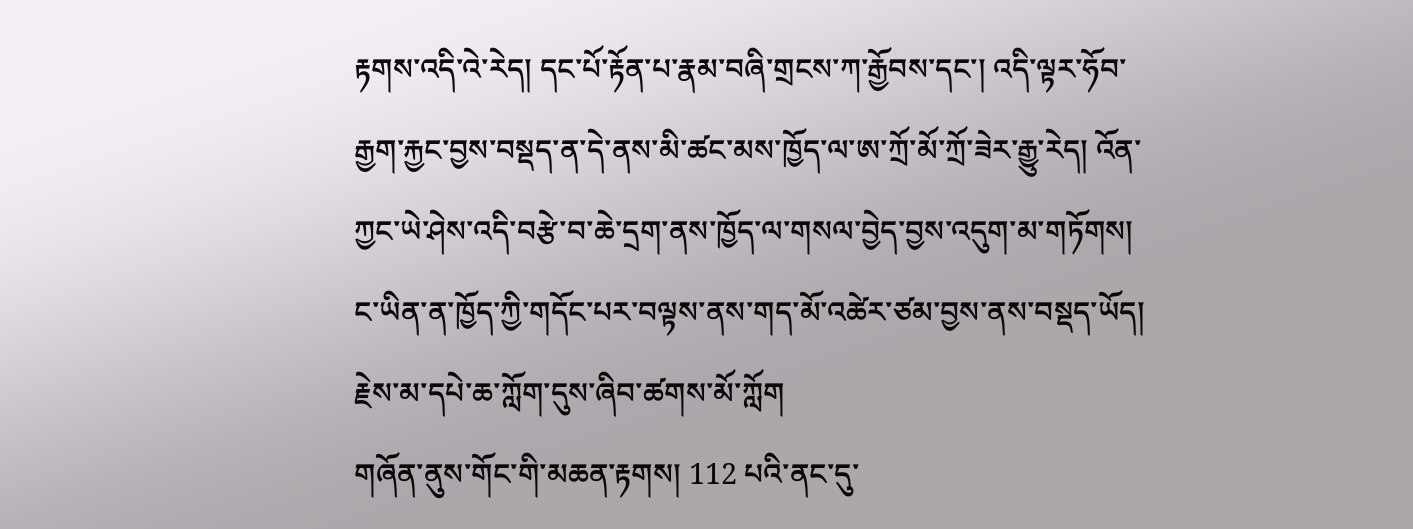རྟགས་འདི་འེ་རེད། དང་པོ་རྟོན་པ་རྣམ་བཞི་གྲངས་ཀ་རྒྱོབས་དང་། འདི་ལྟར་ཧོབ་རྒྱག་རྐྱང་བྱས་བསྡད་ན་དེ་ནས་མི་ཚང་མས་ཁྱོད་ལ་ཨ་ཀྲོ་མོ་ཀྲོ་ཟེར་རྒྱུ་རེད། འོན་ཀྱང་ཡེ་ཤེས་འདི་བརྩེ་བ་ཆེ་དྲག་ནས་ཁྱོད་ལ་གསལ་བྱེད་བྱས་འདུག་མ་གཏོགས། ང་ཡིན་ན་ཁྱོད་ཀྱི་གདོང་པར་བལྟས་ནས་གད་མོ་འཚེར་ཙམ་བྱས་ནས་བསྡད་ཡོད། རྗེས་མ་དཔེ་ཆ་ཀློག་དུས་ཞིབ་ཚགས་མོ་ཀློག
གཞོན་ནུས་གོང་གི་མཆན་རྟགས། 112 པའི་ནང་དུ་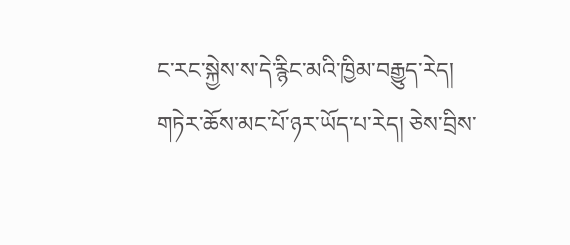ང་རང་སྐྱེས་ས་དེ་རྙིང་མའི་ཁྱིམ་བརྒྱུད་རེད།
གཏེར་ཆོས་མང་པོ་ཉར་ཡོད་པ་རེད། ཅེས་བྲིས་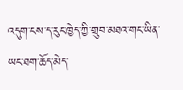འདུག་ངས་ད་རུང་ཁྱེད་ཀྱི་གྲུབ་མཐའ་གང་ཡིན་
ཡང་ཐག་ཆོད་མེད་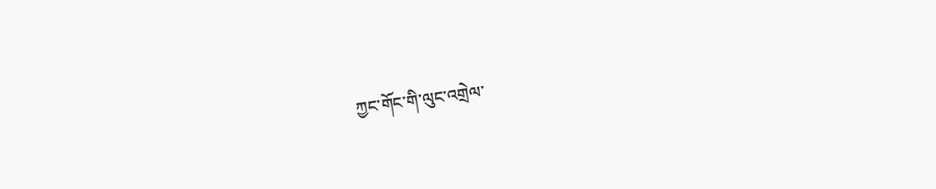ཀྱང་གོང་གི་ལུང་འགྲེལ་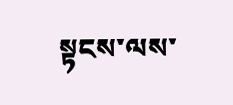སྟངས་ལས་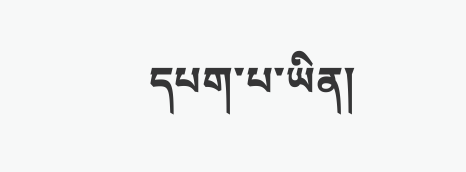དཔག་པ་ཡིན།